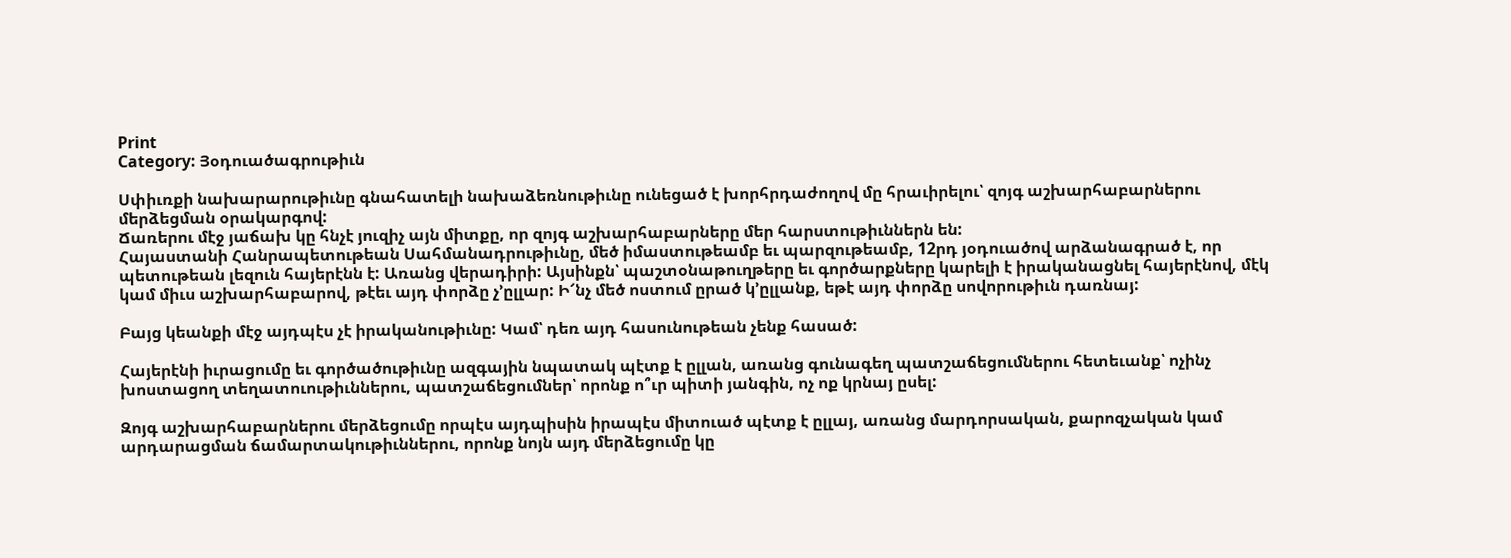Print
Category: Յօդուածագրութիւն

Սփիւռքի նախարարութիւնը գնահատելի նախաձեռնութիւնը ունեցած է խորհրդաժողով մը հրաւիրելու՝ զոյգ աշխարհաբարներու մերձեցման օրակարգով:
Ճառերու մէջ յաճախ կը հնչէ յուզիչ այն միտքը, որ զոյգ աշխարհաբարները մեր հարստութիւններն են:
Հայաստանի Հանրապետութեան Սահմանադրութիւնը, մեծ իմաստութեամբ եւ պարզութեամբ, 12րդ յօդուածով արձանագրած է, որ պետութեան լեզուն հայերէնն է: Առանց վերադիրի: Այսինքն՝ պաշտօնաթուղթերը եւ գործարքները կարելի է իրականացնել հայերէնով, մէկ կամ միւս աշխարհաբարով, թէեւ այդ փորձը չ’ըլլար: Ի՜նչ մեծ ոստում ըրած կ’ըլլանք, եթէ այդ փորձը սովորութիւն դառնայ:

Բայց կեանքի մէջ այդպէս չէ իրականութիւնը: Կամ՝ դեռ այդ հասունութեան չենք հասած:

Հայերէնի իւրացումը եւ գործածութիւնը ազգային նպատակ պէտք է ըլլան, առանց գունագեղ պատշաճեցումներու հետեւանք՝ ոչինչ խոստացող տեղատուութիւններու, պատշաճեցումներ՝ որոնք ո՞ւր պիտի յանգին, ոչ ոք կրնայ ըսել:

Զոյգ աշխարհաբարներու մերձեցումը որպէս այդպիսին իրապէս միտուած պէտք է ըլլայ, առանց մարդորսական, քարոզչական կամ արդարացման ճամարտակութիւններու, որոնք նոյն այդ մերձեցումը կը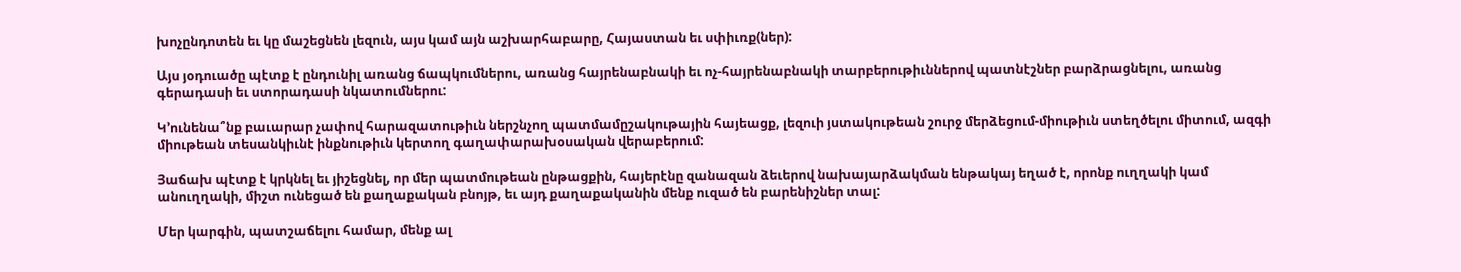խոչընդոտեն եւ կը մաշեցնեն լեզուն, այս կամ այն աշխարհաբարը, Հայաստան եւ սփիւռք(ներ):

Այս յօդուածը պէտք է ընդունիլ առանց ճապկումներու, առանց հայրենաբնակի եւ ոչ-հայրենաբնակի տարբերութիւններով պատնէշներ բարձրացնելու, առանց գերադասի եւ ստորադասի նկատումներու:

Կ’ունենա՞նք բաւարար չափով հարազատութիւն ներշնչող պատմամըշակութային հայեացք, լեզուի յստակութեան շուրջ մերձեցում-միութիւն ստեղծելու միտում, ազգի միութեան տեսանկիւնէ ինքնութիւն կերտող գաղափարախօսական վերաբերում:

Յաճախ պէտք է կրկնել եւ յիշեցնել, որ մեր պատմութեան ընթացքին, հայերէնը զանազան ձեւերով նախայարձակման ենթակայ եղած է, որոնք ուղղակի կամ անուղղակի, միշտ ունեցած են քաղաքական բնոյթ, եւ այդ քաղաքականին մենք ուզած են բարենիշներ տալ:

Մեր կարգին, պատշաճելու համար, մենք ալ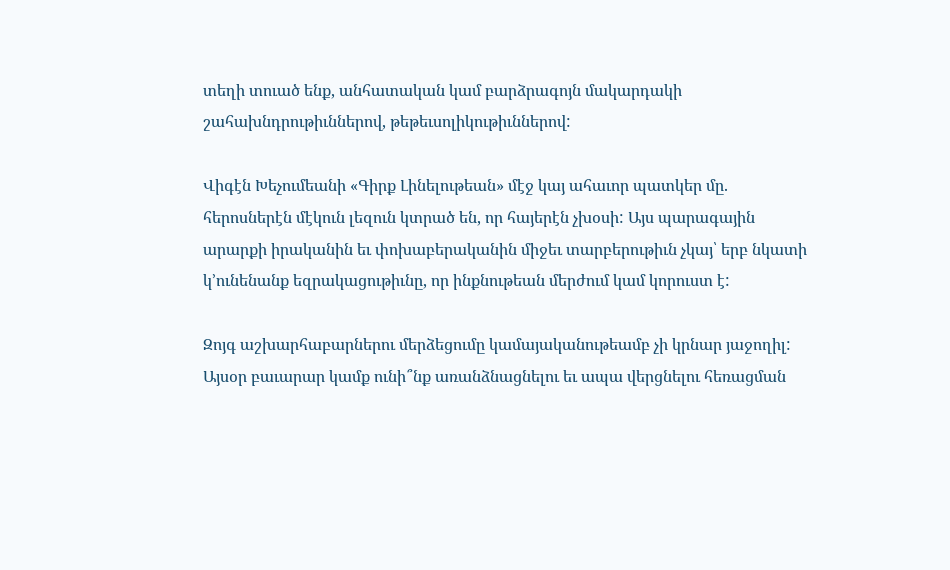տեղի տուած ենք, անհատական կամ բարձրագոյն մակարդակի շահախնդրութիւններով, թեթեւսոլիկութիւններով:

Վիգէն Խեչումեանի «Գիրք Լինելութեան» մէջ կայ ահաւոր պատկեր մը. հերոսներէն մէկուն լեզուն կտրած են, որ հայերէն չխօսի: Այս պարագային արարքի իրականին եւ փոխաբերականին միջեւ տարբերութիւն չկայ՝ երբ նկատի կ’ունենանք եզրակացութիւնը, որ ինքնութեան մերժում կամ կորուստ է:

Զոյգ աշխարհաբարներու մերձեցումը կամայականութեամբ չի կրնար յաջողիլ: Այսօր բաւարար կամք ունի՞նք առանձնացնելու եւ ապա վերցնելու հեռացման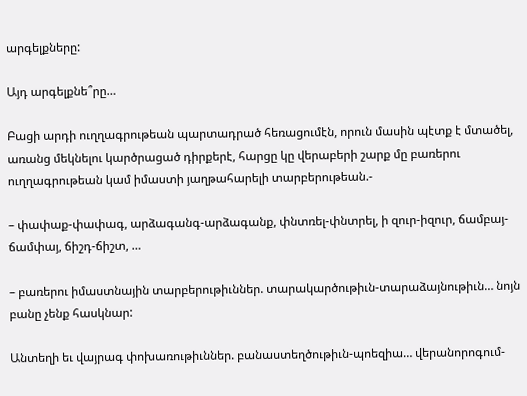արգելքները:

Այդ արգելքնե՞րը…

Բացի արդի ուղղագրութեան պարտադրած հեռացումէն, որուն մասին պէտք է մտածել, առանց մեկնելու կարծրացած դիրքերէ, հարցը կը վերաբերի շարք մը բառերու ուղղագրութեան կամ իմաստի յաղթահարելի տարբերութեան.-

– փափաք-փափագ, արձագանգ-արձագանք, փնտռել-փնտրել, ի զուր-իզուր, ճամբայ-ճամփայ, ճիշդ-ճիշտ, …

– բառերու իմաստնային տարբերութիւններ. տարակարծութիւն-տարաձայնութիւն… նոյն բանը չենք հասկնար:

Անտեղի եւ վայրագ փոխառութիւններ. բանաստեղծութիւն-պոեզիա… վերանորոգում-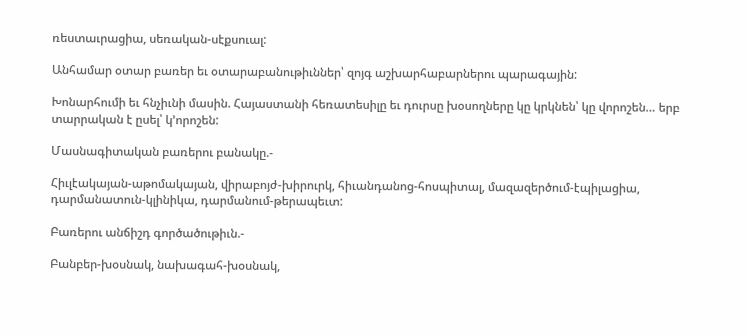ռեստաւրացիա, սեռական-սէքսուալ:

Անհամար օտար բառեր եւ օտարաբանութիւններ՝ զոյգ աշխարհաբարներու պարագային:

Խոնարհումի եւ հնչիւնի մասին. Հայաստանի հեռատեսիլը եւ դուրսը խօսողները կը կրկնեն՝ կը վորոշեն… երբ տարրական է ըսել՝ կ’որոշեն:

Մասնագիտական բառերու բանակը.-

Հիւլէակայան-աթոմակայան, վիրաբոյժ-խիրուրկ, հիւանդանոց-հոսպիտալ, մազազերծում-էպիլացիա, դարմանատուն-կլինիկա, դարմանում-թերապեւտ:

Բառերու անճիշդ գործածութիւն.-

Բանբեր-խօսնակ, նախագահ-խօսնակ,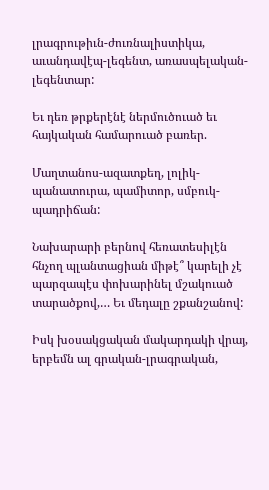լրագրութիւն-ժուռնալիստիկա, աւանդավէպ-լեգենտ, առասպելական-լեգենտար:

Եւ դեռ թրքերէնէ ներմուծուած եւ հայկական համարուած բառեր.

Մաղտանոս-ազատքեղ, լոլիկ-պանատուրա, պամիտոր, սմբուկ-պադրիճան:

Նախարարի բերնով հեռատեսիլէն հնչող պլանտացիան միթէ՞ կարելի չէ պարզապէս փոխարինել մշակուած տարածքով,… Եւ մեդալը շքանշանով:

Իսկ խօսակցական մակարդակի վրայ, երբեմն ալ գրական-լրագրական,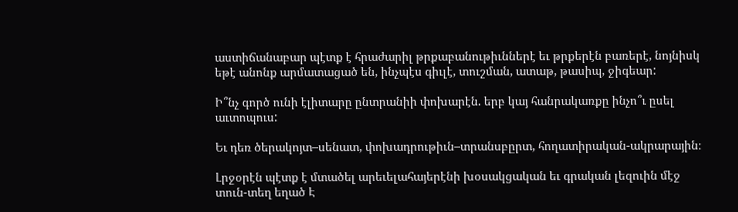աստիճանաբար պէտք է հրաժարիլ թրքաբանութիւններէ եւ թրքերէն բառերէ, նոյնիսկ եթէ անոնք արմատացած են, ինչպէս գիւլէ, տուշման, ատաթ, թասիպ, ջիգեար:

Ի՞նչ գործ ունի էլիտարը ընտրանիի փոխարէն. երբ կայ հանրակառքը ինչո՞ւ ըսել աւտոպուս:

Եւ դեռ ծերակոյտ–սենատ, փոխադրութիւն–տրանսբըրտ, հողատիրական-ակրարային։

Լրջօրէն պէտք է մտածել արեւելահայերէնի խօսակցական եւ գրական լեզուին մէջ տուն-տեղ եղած Է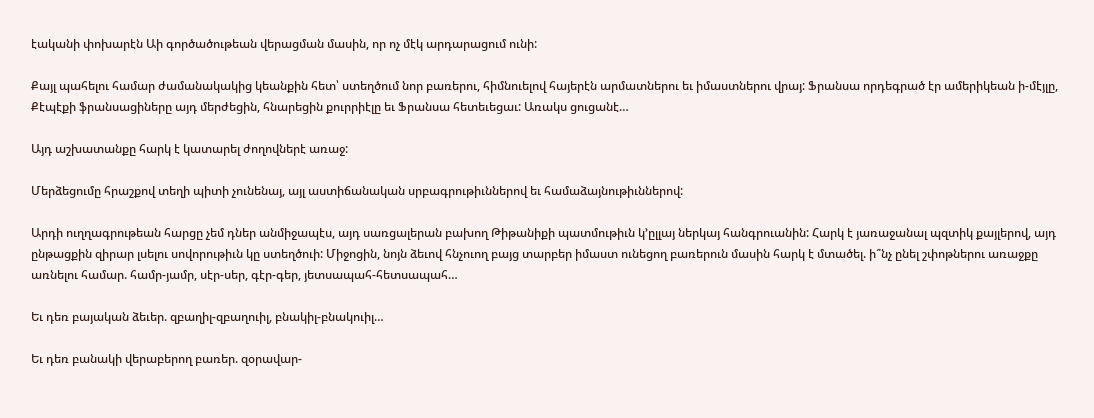էականի փոխարէն Աի գործածութեան վերացման մասին, որ ոչ մէկ արդարացում ունի:

Քայլ պահելու համար ժամանակակից կեանքին հետ՝ ստեղծում նոր բառերու, հիմնուելով հայերէն արմատներու եւ իմաստներու վրայ: Ֆրանսա որդեգրած էր ամերիկեան ի-մէյլը, Քէպէքի ֆրանսացիները այդ մերժեցին, հնարեցին քուրրիէլը եւ Ֆրանսա հետեւեցաւ: Առակս ցուցանէ…

Այդ աշխատանքը հարկ է կատարել ժողովներէ առաջ:

Մերձեցումը հրաշքով տեղի պիտի չունենայ, այլ աստիճանական սրբագրութիւններով եւ համաձայնութիւններով:

Արդի ուղղագրութեան հարցը չեմ դներ անմիջապէս, այդ սառցալերան բախող Թիթանիքի պատմութիւն կ’ըլլայ ներկայ հանգրուանին: Հարկ է յառաջանալ պզտիկ քայլերով, այդ ընթացքին զիրար լսելու սովորութիւն կը ստեղծուի: Միջոցին, նոյն ձեւով հնչուող բայց տարբեր իմաստ ունեցող բառերուն մասին հարկ է մտածել. ի՞նչ ընել շփոթներու առաջքը առնելու համար. համր-յամր, սէր-սեր, գէր-գեր, յետսապահ-հետսապահ…

Եւ դեռ բայական ձեւեր. զբաղիլ-զբաղուիլ, բնակիլ-բնակուիլ…

Եւ դեռ բանակի վերաբերող բառեր. զօրավար-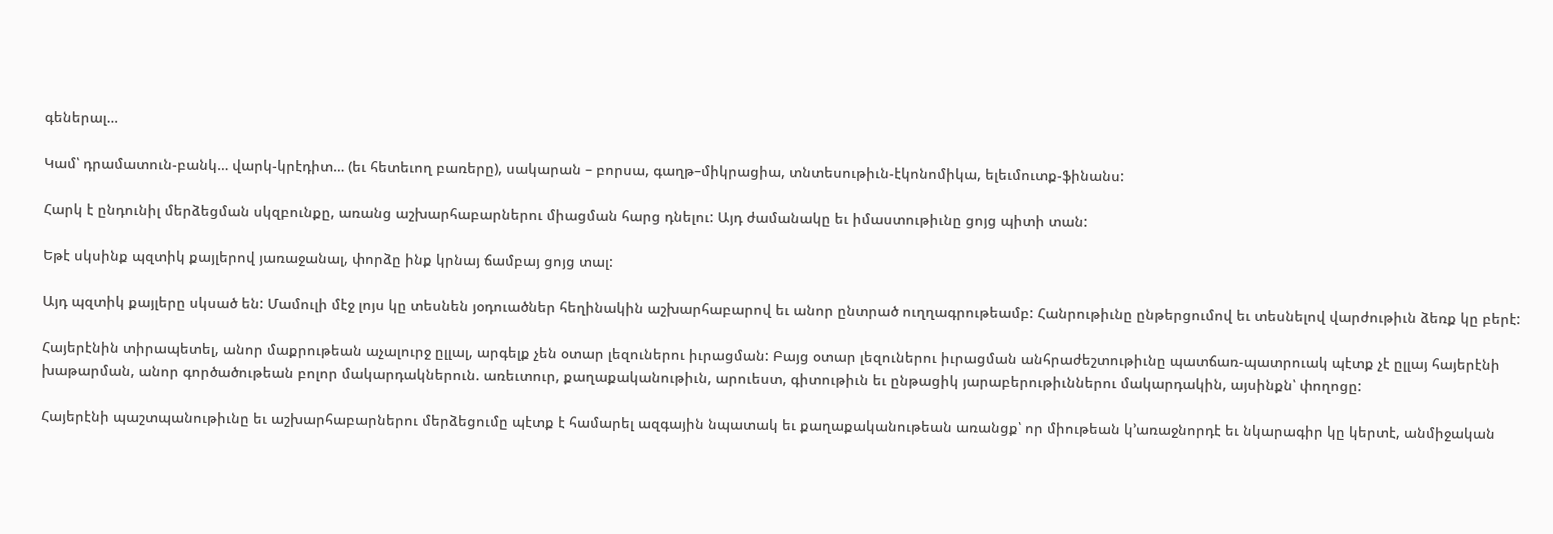գեներալ…

Կամ՝ դրամատուն-բանկ… վարկ-կրէդիտ… (եւ հետեւող բառերը), սակարան – բորսա, գաղթ–միկրացիա, տնտեսութիւն-էկոնոմիկա, ելեւմուտք-ֆինանս:

Հարկ է ընդունիլ մերձեցման սկզբունքը, առանց աշխարհաբարներու միացման հարց դնելու: Այդ ժամանակը եւ իմաստութիւնը ցոյց պիտի տան:

Եթէ սկսինք պզտիկ քայլերով յառաջանալ, փորձը ինք կրնայ ճամբայ ցոյց տալ:

Այդ պզտիկ քայլերը սկսած են: Մամուլի մէջ լոյս կը տեսնեն յօդուածներ հեղինակին աշխարհաբարով եւ անոր ընտրած ուղղագրութեամբ: Հանրութիւնը ընթերցումով եւ տեսնելով վարժութիւն ձեռք կը բերէ:

Հայերէնին տիրապետել, անոր մաքրութեան աչալուրջ ըլլալ, արգելք չեն օտար լեզուներու իւրացման: Բայց օտար լեզուներու իւրացման անհրաժեշտութիւնը պատճառ-պատրուակ պէտք չէ ըլլայ հայերէնի խաթարման, անոր գործածութեան բոլոր մակարդակներուն. առեւտուր, քաղաքականութիւն, արուեստ, գիտութիւն եւ ընթացիկ յարաբերութիւններու մակարդակին, այսինքն՝ փողոցը:

Հայերէնի պաշտպանութիւնը եւ աշխարհաբարներու մերձեցումը պէտք է համարել ազգային նպատակ եւ քաղաքականութեան առանցք՝ որ միութեան կ’առաջնորդէ եւ նկարագիր կը կերտէ, անմիջական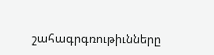շահագրգռութիւնները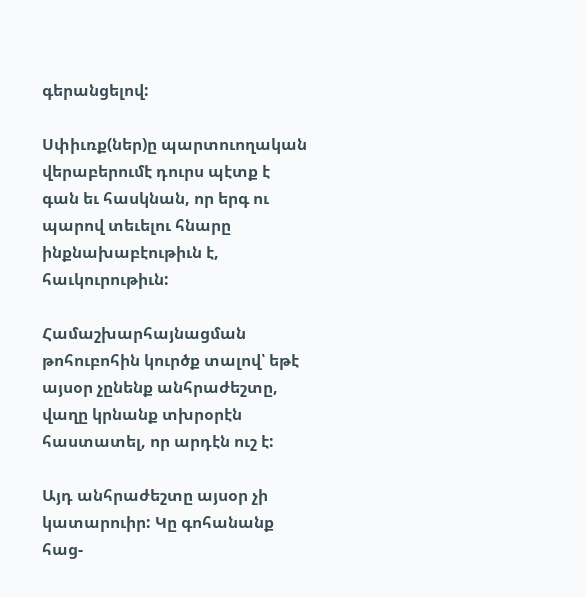գերանցելով:

Սփիւռք(ներ)ը պարտուողական վերաբերումէ դուրս պէտք է գան եւ հասկնան, որ երգ ու պարով տեւելու հնարը ինքնախաբէութիւն է, հաւկուրութիւն:

Համաշխարհայնացման թոհուբոհին կուրծք տալով՝ եթէ այսօր չընենք անհրաժեշտը, վաղը կրնանք տխրօրէն հաստատել, որ արդէն ուշ է:

Այդ անհրաժեշտը այսօր չի կատարուիր: Կը գոհանանք հաց-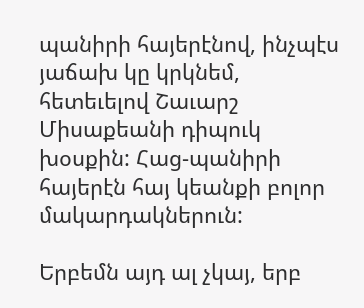պանիրի հայերէնով, ինչպէս յաճախ կը կրկնեմ, հետեւելով Շաւարշ Միսաքեանի դիպուկ խօսքին: Հաց-պանիրի հայերէն հայ կեանքի բոլոր մակարդակներուն:

Երբեմն այդ ալ չկայ, երբ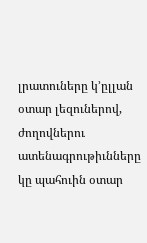լրատուները կ’ըլլան օտար լեզուներով, ժողովներու ատենագրութիւնները կը պահուին օտար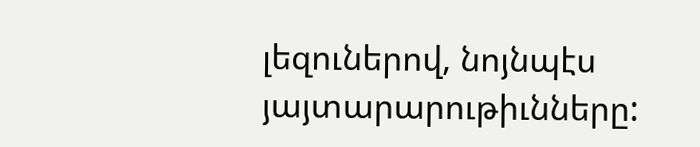լեզուներով, նոյնպէս յայտարարութիւնները: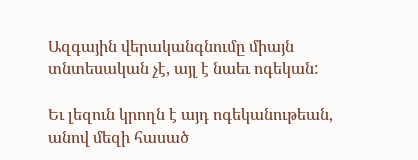Ազգային վերականգնումը միայն տնտեսական չէ, այլ է նաեւ ոգեկան:

Եւ լեզուն կրողն է այդ ոգեկանութեան, անով մեզի հասած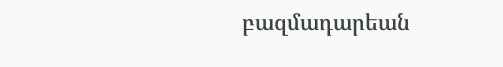բազմադարեան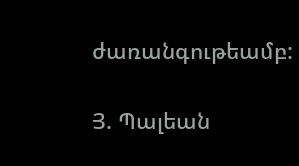ժառանգութեամբ:

Յ. Պալեան